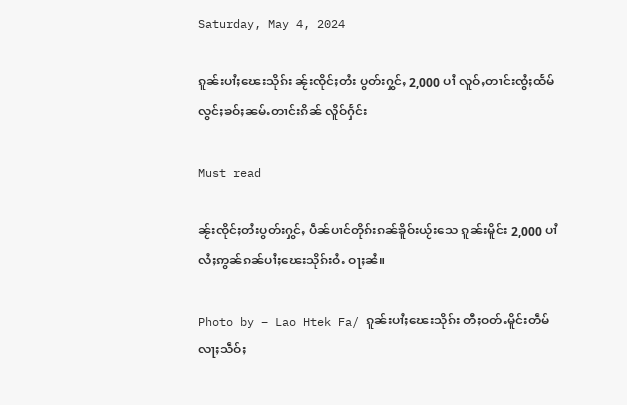Saturday, May 4, 2024

ၵူၼ်းပၢႆႈၽေးသိုၵ်း ၼႂ်းၸိုင်ႈတႆး ပွတ်းႁွင်ႇ 2,000 ပၢႆ လူဝ်ႇတၢင်းၸွႆႈထႅမ် လွင်ႈၶဝ်ႈၼမ်ႉတၢင်းၵိၼ် လိူဝ်ႁႅင်း

Must read

ၼႂ်းၸိုင်ႈတႆးပွတ်းႁွင်ႇ ပဵၼ်ပၢင်တိုၵ်းၵၼ်ၶိူဝ်းယႂ်းသေ ၵူၼ်းမိူင်း 2,000 ပၢႆ လႆႈဢွၼ်ၵၼ်ပၢႆႈၽေးသိုၵ်းဝႆႉ ဝႃႈၼႆ။

Photo by – Lao Htek Fa/ ၵူၼ်းပၢႆႈၽေးသိုၵ်း တီႈဝတ်ႉမိူင်းတဵမ် လႃႈသဵဝ်ႈ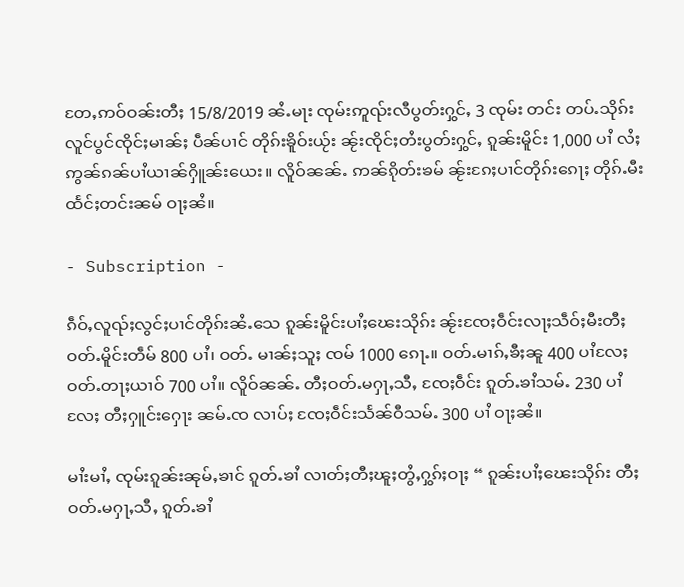တႄႇဢဝ်ဝၼ်းတီႈ 15/8/2019 ၼႆႉမႃး ၸုမ်းဢူၺ်းလီပွတ်းႁွင်ႇ 3 ၸုမ်း တင်း တပ်ႉသိုၵ်းလူင်ပွင်ၸိုင်ႈမၢၼ်ႈ ပဵၼ်ပၢင် တိုၵ်းၶိူဝ်းယႂ်း ၼႂ်းၸိုင်ႈတႆးပွတ်းႁွင်ႇ ၵူၼ်းမိူင်း 1,000 ပၢႆ လႆႈဢွၼ်ၵၼ်ပၢႆယၢၼ်ႁိူၼ်းယေး။ လိူဝ်ၼၼ်ႉ ဢၼ်ၵိုတ်းၶမ် ၼႂ်းၵႄႈပၢင်တိုၵ်းၵေႃႈ တိုၵ်ႉမီးထႅင်ႈတင်းၼမ် ဝႃႈၼႆ။

- Subscription -

ၵဵဝ်ႇလူၺ်ႈလွင်ႈပၢင်တိုၵ်းၼႆႉသေ ၵူၼ်းမိူင်းပၢႆႈၽေးသိုၵ်း ၼႂ်းၸႄႈဝဵင်းလႃႈသဵဝ်ႈမီးတီႈဝတ်ႉမိူင်းတဵမ် 800 ပၢႆ၊ ဝတ်ႉ မၢၼ်ႈသူႈ ၸမ် 1000 ၵေႃႉ။ ဝတ်ႉမၢၵ်ႇၶီႈၼူ 400 ပၢႆလႄႈ ဝတ်ႉတႃႈယၢဝ် 700 ပၢႆ။ လိူဝ်ၼၼ်ႉ တီႈဝတ်ႉမႁႃႇသီႇ ၸႄႈဝဵင်း ၵူတ်ႉၶၢႆသမ်ႉ 230 ပၢႆလႄႈ တီႈႁူင်းႁေႃး ၼမ်ႉၸ လၢပ်ႈ ၸႄႈဝဵင်းသႅၼ်ဝီသမ်ႉ 300 ပၢႆ ဝႃႈၼႆ။

မၢႆးမၢႆႇ ၸုမ်းၵူၼ်းၼုမ်ႇၶၢင် ၵူတ်ႉၶၢႆ လၢတ်ႈတီႈၽူႈတွႆႇႁွၵ်ႈဝႃႈ “ ၵူၼ်းပၢႆႈၽေးသိုၵ်း တီႈဝတ်ႉမႁႃႇသီႇ ၵူတ်ႉၶၢႆ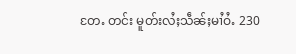တႄႉ တင်း မူတ်းလႆႈသဵၼ်ႈမၢႆဝႆႉ 230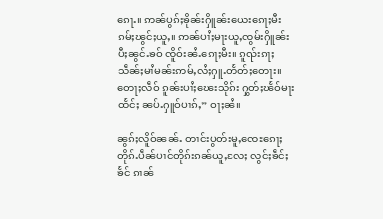ၵေႃႉ။ ဢၼ်ပွၵ်ႈၶိုၼ်းႁိူၼ်းယေးၵေႃႈမီးၵမ်ႈၽွင်ႈယူႇ။ ဢၼ်ပၢႆႈမႃးယူႇၸွမ်းႁိူၼ်းပီႈၼွင်ႉၶဝ် ၸိူဝ်းၼႆႉၵေႃႈမီး။ ၵူၺ်းၵႃႈ သဵၼ်ႈမၢႆမၼ်းဢမ်ႇလႆႈႁူႉတႅတ်ႈတေႃး။ တေႃႈလဵဝ် ၵူၼ်းပၢႆႈၽေးသိုၵ်း ႁွတ်ႈၽႅဝ်မႃးထႅင်ႈ ၼပ်ႉႁူဝ်ပၢၵ်ႇ” ဝႃႈၼႆ။

ၼွၵ်ႈလိူဝ်ၼၼ်ႉ တၢင်းပွတ်းမူႇၸေႊၵေႃႈ တိုၵ်ႉပဵၼ်ပၢင်တိုၵ်းၵၼ်ယူႇလႄႈ လွင်ႈၶဵင်ႈၶႅင် ၵၢၼ်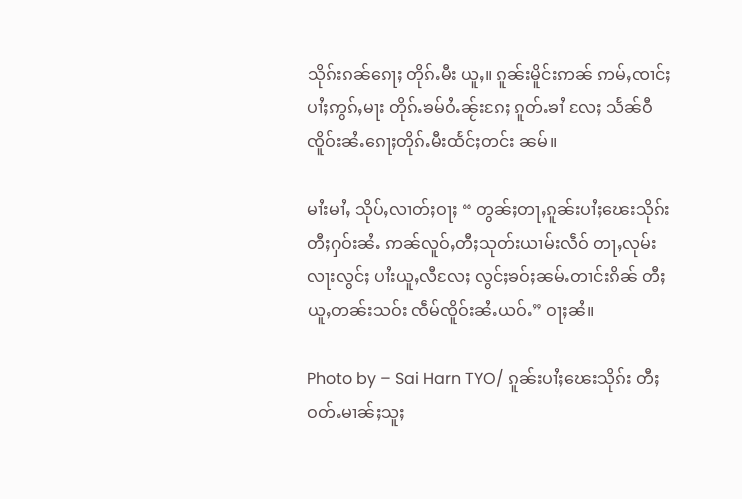သိုၵ်းၵၼ်ၵေႃႈ တိုၵ်ႉမီး ယူႇ။ ၵူၼ်းမိူင်းဢၼ် ဢမ်ႇၸၢင်ႈပၢႆႈဢွၵ်ႇမႃး တိုၵ်ႉၶမ်ဝႆႉၼႂ်းၵႄႈ ၵူတ်ႉၶၢႆ လႄႈ သႅၼ်ဝီ ၸိူဝ်းၼႆႉၵေႃႈတိုၵ်ႉမီးထႅင်ႈတင်း ၼမ်။

မၢႆးမၢႆႇ သိုပ်ႇလၢတ်ႈဝႃႈ “ တွၼ်ႈတႃႇၵူၼ်းပၢႆႈၽေးသိုၵ်းတီႈႁဝ်းၼႆႉ ဢၼ်လူဝ်ႇတီႈသုတ်းယၢမ်းလဵဝ် တႃႇလုမ်းလႃးလွင်ႈ ပၢႆးယူႇလီလႄႈ လွင်ႈၶဝ်ႈၼမ်ႉတၢင်းၵိၼ် တီႈယူႇတၼ်းသဝ်း ၸဵမ်ၸိူဝ်းၼႆႉယဝ်ႉ” ဝႃႈၼႆ။

Photo by – Sai Harn TYO/ ၵူၼ်းပၢႆႈၽေးသိုၵ်း တီႈဝတ်ႉမၢၼ်ႈသူႈ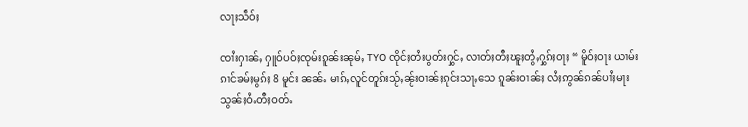လႃႈသဵဝ်ႈ

ၸၢႆးႁၢၼ်ႇ ႁူဝ်ပဝ်ႈၸုမ်းၵူၼ်းၼုမ်ႇ TYO ၸိုင်ႈတႆးပွတ်းႁွင်ႇ လၢတ်ႈတီႈၽူႈတွႆႇႁွၵ်ႈဝႃႈ “ မိူဝ်ႈဝႃး ယၢမ်းၵၢင်ၶမ်ႈမွၵ်ႈ 8 မူင်း ၼၼ်ႉ မၢၵ်ႇလူင်တူၵ်းသႂ်ႇၼႂ်းဝၢၼ်ႈၵုင်းသႃႇသေ ၵူၼ်းဝၢၼ်ႈ လႆႈဢွၼ်ၵၼ်ပၢႆႈမႃးသွၼ်ႈဝႆႉတီႈဝတ်ႉ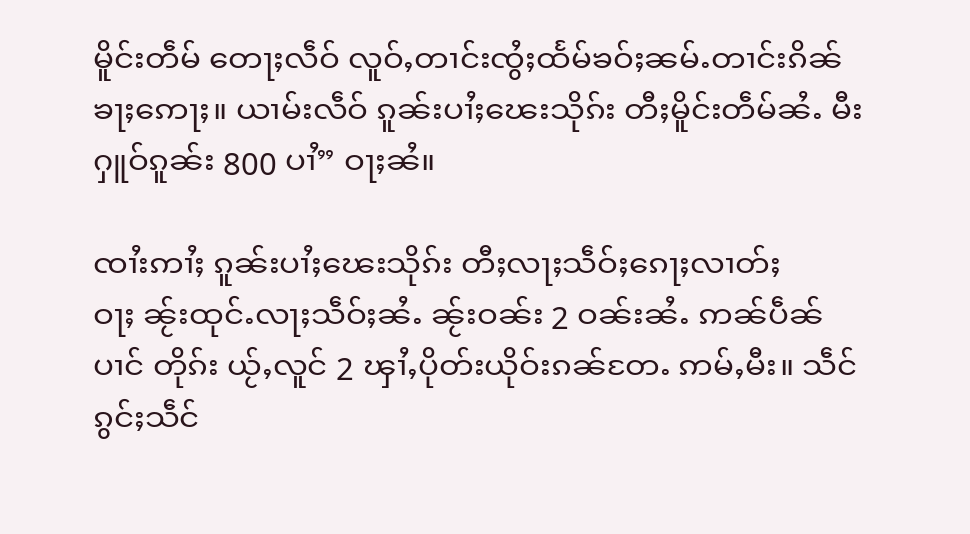မိူင်းတဵမ် တေႃႈလဵဝ် လူဝ်ႇတၢင်းၸွႆႈထႅမ်ၶဝ်ႈၼမ်ႉတၢင်းၵိၼ်ၶႃႈဢေႃႈ။ ယၢမ်းလဵဝ် ၵူၼ်းပၢႆႈၽေးသိုၵ်း တီႈမိူင်းတဵမ်ၼႆႉ မီးႁူဝ်ၵူၼ်း 800 ပၢႆ” ဝႃႈၼႆ။

ၸၢႆးဢၢႆႈ ၵူၼ်းပၢႆႈၽေးသိုၵ်း တီႈလႃႈသဵဝ်ႈၵေႃႈလၢတ်ႈဝႃႈ ၼႂ်းထုင်ႉလႃႈသဵဝ်ႈၼႆႉ ၼႂ်းဝၼ်း 2 ဝၼ်းၼႆႉ ဢၼ်ပဵၼ်ပၢင် တိုၵ်း ယႂ်ႇလူင် 2 ၾၢႆႇပိုတ်းယိုဝ်းၵၼ်တႄႉ ဢမ်ႇမီး။ သဵင်ၵွင်ႈသဵင်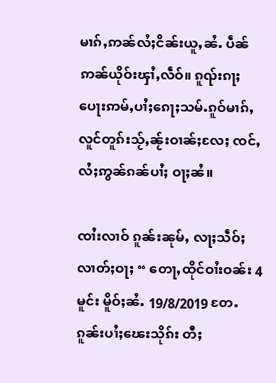မၢၵ်ႇဢၼ်လႆႈငိၼ်းယူႇၼႆႉ ပဵၼ်ဢၼ်ယိုဝ်းၾၢႆႇလဵဝ်။ ၵူၺ်းၵႃႈ ပေႃးဢမ်ႇပၢႆႈၵေႃႈသမ်ႉၵူဝ်မၢၵ်ႇလူင်တူၵ်းသႂ်ႇၼႂ်းဝၢၼ်ႈလႄႈ ၸင်ႇလႆႈဢွၼ်ၵၼ်ပၢႆႈ ဝႃႈၼႆ။

ၸၢႆးလၢဝ် ၵူၼ်းၼုမ်ႇ လႃႈသဵဝ်ႈ လၢတ်ႈဝႃႈ “ တေႃႇထိုင်ဝၢႆးဝၼ်း 4 မူင်း မိူဝ်ႈၼႆႉ 19/8/2019 တႄႉ ၵူၼ်းပၢႆႈၽေးသိုၵ်း တီႈ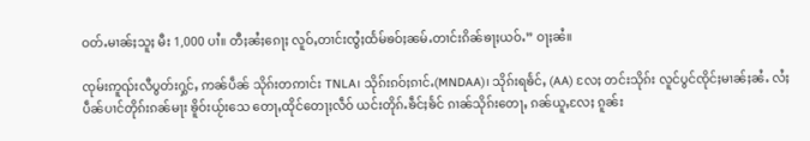ဝတ်ႉမၢၼ်ႈသူႈ မီး 1,000 ပၢႆ။ တီႈၼႆႈၵေႃႈ လူဝ်ႇတၢင်းၸွႆႈထႅမ်ၶဝ်ႈၼမ်ႉတၢင်းၵိၼ်ၶႃႈယဝ်ႉ” ဝႃႈၼႆ။

ၸုမ်းဢူၺ်းလီပွတ်းႁွင်ႇ ဢၼ်ပဵၼ် သိုၵ်းတဢၢင်း TNLA၊ သိုၵ်းၵဝ်ႈၵၢင်ႉ(MNDAA)၊ သိုၵ်းရၶႅင်ႇ (AA) လႄႈ တင်းသိုၵ်း လူင်ပွင်ၸိုင်ႈမၢၼ်ႈၼႆႉ လႆႈပဵၼ်ပၢင်တိုၵ်းၵၼ်မႃး ၶိူဝ်းယႂ်းသေ တေႃႇထိုင်တေႃႈလဵဝ် ယင်းတိုၵ်ႉၶဵင်ႈၶႅင် ၵၢၼ်သိုၵ်းတေႃႇ ၵၼ်ယူႇလႄႈ ၵူၼ်း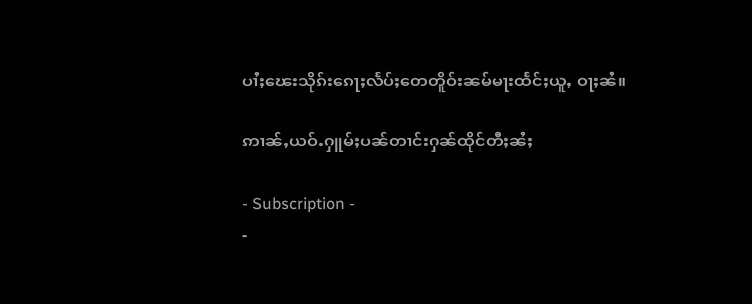ပၢႆႈၽေးသိုၵ်းၵေႃႈလႅပ်ႈတေတိူဝ်းၼမ်မႃးထႅင်ႈယူႇ ဝႃႈၼႆ။

ဢၢၼ်ႇယဝ်ႉႁူမ်ႈပၼ်တၢင်းႁၼ်ထိုင်တီႈၼႆႈ

- Subscription -
-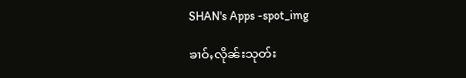SHAN's Apps -spot_img

ၶၢဝ်ႇလိုၼ်းသုတ်း